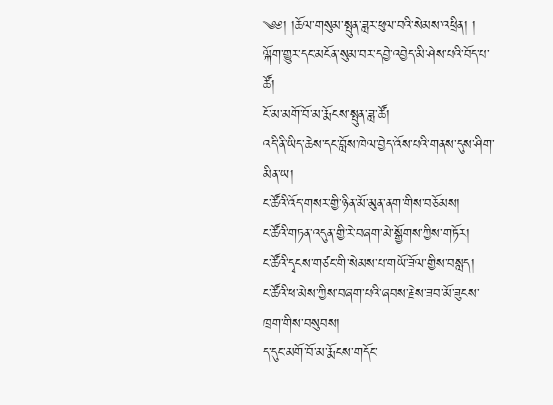༄༅། །ཆོལ་གསུམ་སྤུན་ཟླར་ཕུལ་བའི་སེམས་འཕྲིན། །
ལྐོག་གྱུར་དང་མངོན་སུམ་བར་དབྱེ་འབྱེད་མི་ཤེས་པའི་བོད་པ་ཚོ།
ངོ་མ་མགོ་བོ་མ་རྨོངས་སྤུན་ཟླ་ཚོ།
འདི་ནི་ཡིད་ཆེས་དང་བློས་ཁེལ་བྱེད་འོས་པའི་གནས་དུས་ཤིག་མིན་ཡ།
ང་ཚོའི་འོད་གསར་གྱི་ཉིན་མོ་མུན་ནག་གིས་བཅོམས།
ང་ཚོའི་གཏན་འདུན་གྱི་རེ་བཞག་མེ་སྒྱོགས་ཀྱིས་གཏོར།
ང་ཚོའི་དྭངས་གཙང་གི་སེམས་པ་གཡོ་ཟོལ་གྱིས་བསླད།
ང་ཚོའི་ཕ་མེས་ཀྱིས་བཞག་པའི་ཞབས་རྗེས་ཟབ་མོ་ཟུངས་ཁྲག་གིས་བསུབས།
ད་དུང་མགོ་བོ་མ་རྨོངས་གདོང་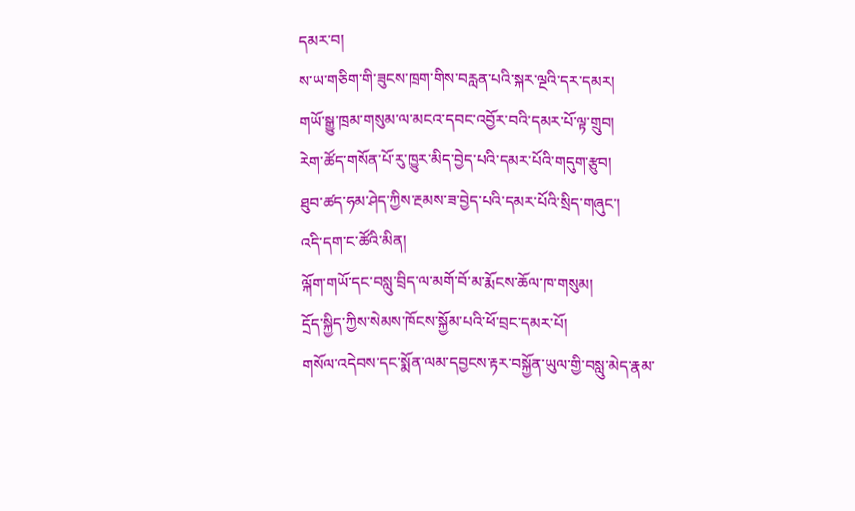དམར་བ།
ས་ཡ་གཅིག་གི་ཟུངས་ཁྲག་གིས་བརླན་པའི་སྐར་ལྔའི་དར་དམར།
གཡོ་སྒྱུ་ཁྲམ་གསུམ་ལ་མངའ་དབང་འབྱོར་བའི་དམར་པོ་ལྟ་གྲུབ།
རེག་ཚོད་གསོན་པོ་རུ་ཁྱུར་མིད་བྱེད་པའི་དམར་པོའི་གདུག་རྩུབ།
ཐུབ་ཚད་ཧམ་ཤེད་ཀྱིས་རྔམས་ཟ་བྱེད་པའི་དམར་པོའི་སྲིད་གཞུང་།
འདི་དག་ང་ཚོའི་མིན།
ལྐོག་གཡོ་དང་བསླུ་བྲིད་ལ་མགོ་བོ་མ་རྨོངས་ཆོལ་ཁ་གསུམ།
དྲོད་སྐྱིད་ཀྱིས་སེམས་ཁོངས་སྐྱོམ་པའི་ཕོ་བྲང་དམར་པོ།
གསོལ་འདེབས་དང་སྨོན་ལམ་དབྱངས་རྟར་བསྐྱོན་ཡུལ་གྱི་བསླུ་མེད་རྣམ་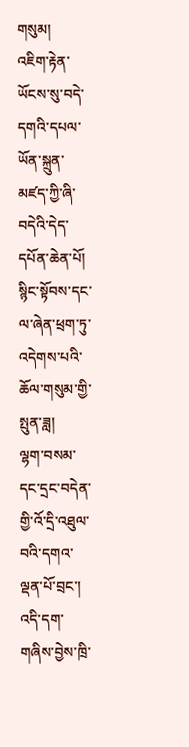གསུམ།
འཇིག་རྟེན་ཡོངས་སུ་བདེ་དགའི་དཔལ་ཡོན་སྐྲུན་མཛད་ཀྱི་ཞི་བདེའི་དེད་དཔོན་ཆེན་པོ།
སྙིང་སྟོབས་དང་ལ་ཞེན་ཕྲག་ཏུ་འདེགས་པའི་ཆོལ་གསུམ་གྱི་སྤུན་ཟླ།
ལྷག་བསམ་དང་དྲང་བདེན་གྱི་འོ་དྲི་འཐུལ་བའི་དགའ་ལྡན་པོ་བྲང་།
འདི་དག་གཞིས་བྱེས་ཁྲི་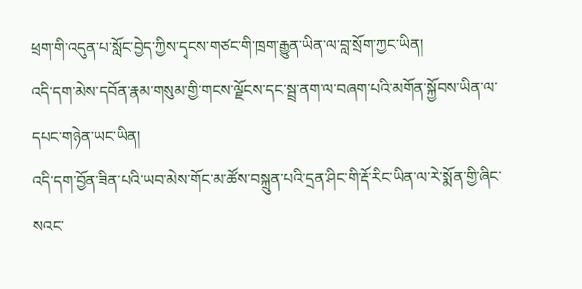ཕྲག་གི་འདུན་པ་སློང་བྱེད་ཀྱིས་དྭངས་གཙང་གི་ཁྲག་རྒྱུན་ཡིན་ལ་བླ་སྲོག་ཀྱང་ཡིན།
འདི་དག་མེས་དབོན་རྣམ་གསུམ་གྱི་གངས་ལྗོངས་དང་སྦྲ་ནག་ལ་བཞག་པའི་མགོན་སྐྱོབས་ཡིན་ལ་དཔང་གཉེན་ཡང་ཡིན།
འདི་དག་བྱོན་ཟིན་པའི་ཡབ་མེས་གོང་མ་ཚོས་བསྐྲུན་པའི་དྲན་ཤིང་གི་རྡོ་རིང་ཡིན་ལ་རེ་སྨོན་གྱི་ཞིང་སའང་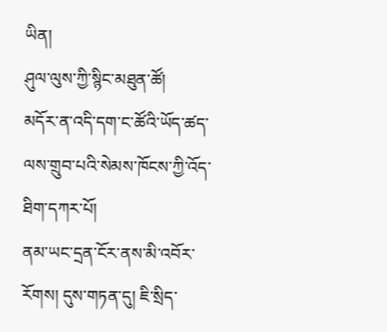ཡིན།
ཤུལ་ལུས་ཀྱི་སྙིང་མཐུན་ཚོ།
མདོར་ན་འདི་དག་ང་ཚོའི་ཡོད་ཚད་ལས་གྲུབ་པའི་སེམས་ཁོངས་ཀྱི་འོད་ཐིག་དཀར་པོ།
ནམ་ཡང་དྲན་ངོར་ནས་མི་འབོར་རོགས། དུས་གཏན་དུ། ཇི་སྲིད་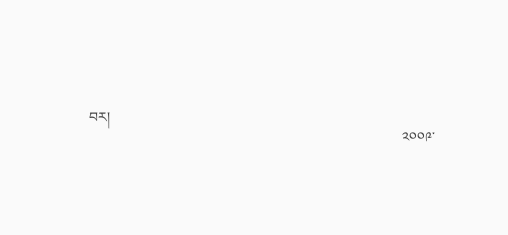བར།
                                                                                      ༢༠༠༩་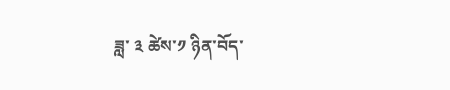ཟླ་ ༣ ཚེས་༡ ཉིན་བོད་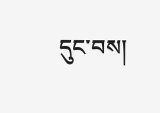དུང་བས།